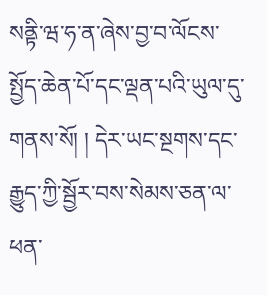སནྟི་ཝ་ཧ་ན་ཞེས་བྱ་བ་ལོངས་སྤྱོད་ཆེན་པོ་དང་ལྡན་པའི་ཡུལ་དུ་གནས་སོ། ། དེར་ཡང་སྔགས་དང་རྒྱུད་ཀྱི་སྦྱོར་བས་སེམས་ཅན་ལ་ཕན་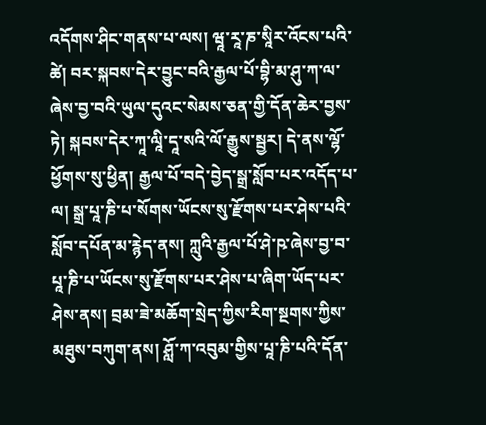འདོགས་ཤིང་གནས་པ་ལས། ཝཱ་རཱ་ཎ་སཱིར་འོངས་པའི་ཚེ། བར་སྐབས་དེར་བྱུང་བའི་རྒྱལ་པོ་བྷི་མ་ཤུ་ཀ་ལ་ཞེས་བྱ་བའི་ཡུལ་དུའང་སེམས་ཅན་གྱི་དོན་ཆེར་བྱས་ཏེ། སྐབས་དེར་ཀཱ་ལཱི་དཱ་སའི་ལོ་རྒྱུས་སྦྱར། དེ་ནས་ལྷོ་ཕྱོགས་སུ་ཕྱིན། རྒྱལ་པོ་བདེ་བྱེད་སྒྲ་སློབ་པར་འདོད་པ་ལ། སྒྲ་པཱ་ཎི་པ་སོགས་ཡོངས་སུ་རྫོགས་པར་ཤེས་པའི་སློབ་དཔོན་མ་རྙེད་ནས། ཀླུའི་རྒྱལ་པོ་ཤེ་ཥ་ཞེས་བྱ་བ་པཱ་ཎི་པ་ཡོངས་སུ་རྫོགས་པར་ཤེས་པ་ཞིག་ཡོད་པར་ཤེས་ནས། བྲམ་ཟེ་མཆོག་སྲེད་ཀྱིས་རིག་སྔགས་ཀྱིས་མཐུས་བཀུག་ནས། ཤློ་ཀ་འབུམ་གྱིས་པཱ་ཎི་པའི་དོན་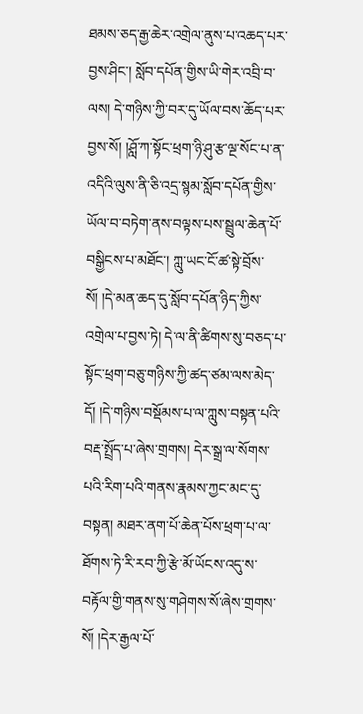ཐམས་ཅད་རྒྱ་ཆེར་འགྲེལ་ནུས་པ་འཆད་པར་བྱས་ཤིང་། སློབ་དཔོན་གྱིས་ཡི་གེར་འབྲི་བ་ལས། དེ་གཉིས་ཀྱི་བར་དུ་ཡོལ་བས་ཆོད་པར་བྱས་སོ། །ཤློ་ཀ་སྟོང་ཕྲག་ཉི་ཤུ་རྩ་ལྔ་སོང་པ་ན་འདིའི་ལུས་ནི་ཅི་འདྲ་སྙམ་སློབ་དཔོན་གྱིས་ཡོལ་བ་བཏེག་ནས་བལྟས་པས་སྦྲུལ་ཆེན་པོ་བསྒྱིངས་པ་མཐོང་། ཀླུ་ཡང་ངོ་ཚ་སྟེ་བྲོས་སོ། །དེ་མན་ཆད་དུ་སློབ་དཔོན་ཉིད་ཀྱིས་འགྲེལ་པ་བྱས་ཏེ། དེ་ལ་ནི་ཚིགས་སུ་བཅད་པ་སྟོང་ཕྲག་བཅུ་གཉིས་ཀྱི་ཚད་ཙམ་ལས་མེད་དོ། །དེ་གཉིས་བསྡོམས་པ་ལ་ཀླུས་བསྟན་པའི་བརྡ་སྤྲོད་པ་ཞེས་གྲགས། དེར་སྒྲ་ལ་སོགས་པའི་རིག་པའི་གནས་རྣམས་ཀྱང་མང་དུ་བསྟན། མཐར་ནག་པོ་ཆེན་པོས་ཕྲག་པ་ལ་ཐོགས་ཏེ་རི་རབ་ཀྱི་རྩེ་མོ་ཡོངས་འདུ་ས་བརྟོལ་གྱི་གནས་སུ་གཤེགས་སོ་ཞེས་གྲགས་སོ། །དེར་རྒྱལ་པོ་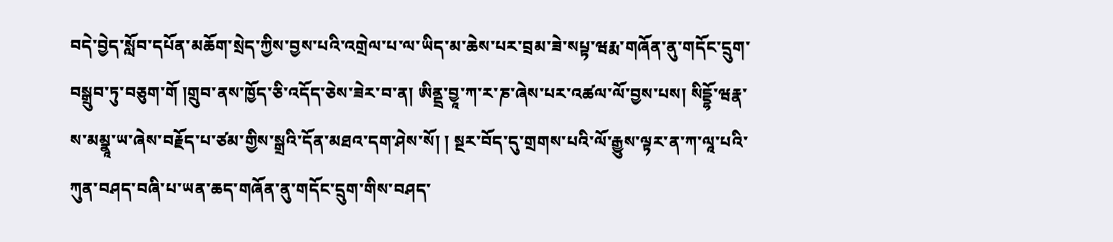བདེ་བྱེད་སློབ་དཔོན་མཆོག་སྲེད་ཀྱིས་བྱས་པའི་འགྲེལ་པ་ལ་ཡིད་མ་ཆེས་པར་བྲམ་ཟེ་སཔྟ་ཝརྨ་གཞོན་ནུ་གདོང་དྲུག་བསྒྲུབ་ཏུ་བཅུག་གོ །གྲུབ་ནས་ཁྱོད་ཅི་འདོད་ཅེས་ཟེར་བ་ན། ཨིནྡྲ་བྱཱ་ཀ་ར་ཎ་ཞེས་པར་འཚལ་ལོ་བྱས་པས། སིདྡྷོ་ཝརྣ་ས་མམྣཱ་ཡ་ཞེས་བརྗོད་པ་ཙམ་གྱིས་སྒྲའི་དོན་མཐའ་དག་ཤེས་སོ། ། སྔར་བོད་དུ་གྲགས་པའི་ལོ་རྒྱུས་ལྟར་ན་ཀ་ལཱ་པའི་ཀུན་བཤད་བཞི་པ་ཡན་ཆད་གཞོན་ནུ་གདོང་དྲུག་གིས་བཤད་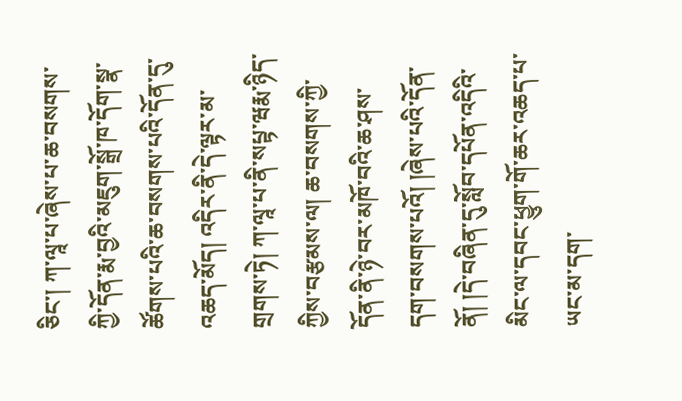ཅིང་། ཀ་ལཱ་པ་ཞེས་པ་ཆ་བསགས་ཀྱི་དོན་རྨ་བྱའི་མཇུག་སྒྲོ་ཁ་དོག་སྣ་ཚོགས་པའི་ཆ་བསགས་པའི་དོན་དུ་འཆད་མོད། འདིར་ནི་དེ་ལྟར་མ་གྲགས་ཏེ། ཀ་ལཱ་པ་ནི་སཔྟ་ཝརྨ་ཉིད་ཀྱིས་བརྩམས་ལ། ཆ་བསགས་ཀྱི་དོན་ནི་ཉེ་བར་མཁོ་བའི་ཆ་ཤས་དག་བསགས་པའོ། །ཞེས་པའི་དོན་ནོ། །དེ་བཞིན་དུ་སློབ་དཔོན་འདིའི་མིང་ལ་དབང་ཕྱུག་གོ་ཆར་འཆད་པ་ཡང་མ་དག་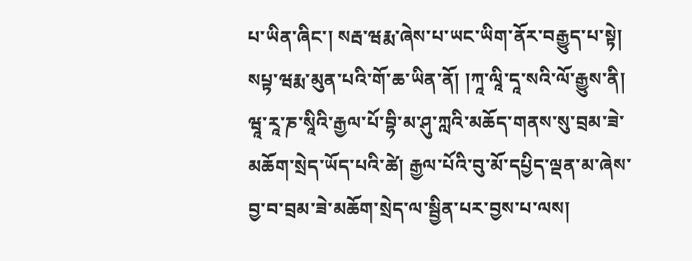པ་ཡིན་ཞིང་། སརྦ་ཝརྨ་ཞེས་པ་ཡང་ཡིག་ནོར་བརྒྱུད་པ་སྟེ། སཔྟ་ཝརྨ་མུན་པའི་གོ་ཆ་ཡིན་ནོ། །ཀཱ་ལཱི་དཱ་སའི་ལོ་རྒྱུས་ནི། ཝཱ་རཱ་ཎ་སཱིའི་རྒྱལ་པོ་བྷི་མ་ཤུ་ཀླའི་མཆོད་གནས་སུ་བྲམ་ཟེ་མཆོག་སྲེད་ཡོད་པའི་ཚེ། རྒྱལ་པོའི་བུ་མོ་དཔྱིད་ལྡན་མ་ཞེས་བྱ་བ་བྲམ་ཟེ་མཆོག་སྲེད་ལ་སྦྱིན་པར་བྱས་པ་ལས།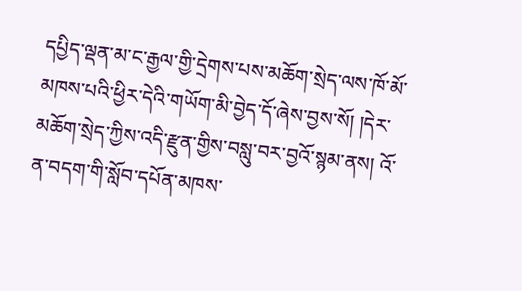དཔྱིད་ལྡན་མ་ང་རྒྱལ་གྱི་དྲེགས་པས་མཆོག་སྲེད་ལས་ཁོ་མོ་མཁས་པའི་ཕྱིར་དེའི་གཡོག་མི་བྱེད་དོ་ཞེས་བྱས་སོ། །དེར་མཆོག་སྲེད་ཀྱིས་འདི་རྫུན་གྱིས་བསླུ་བར་བྱའོ་སྙམ་ནས། འོ་ན་བདག་གི་སློབ་དཔོན་མཁས་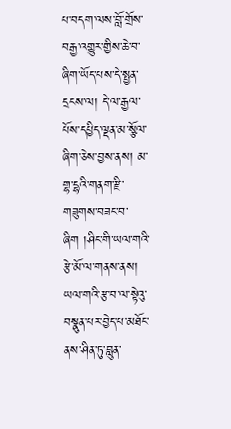པ་བདག་ལས་བློ་གྲོས་བརྒྱ་འགྱུར་གྱིས་ཆེ་བ་ཞིག་ཡོད་པས་དེ་སྤྱན་དྲངས་ལ། དེ་ལ་རྒྱལ་པོས་དཔྱིད་ལྡན་མ་སྩོལ་ཞིག་ཅེས་བྱས་ནས། མ་གྷ་དྷའི་གནག་རྫི་གཟུགས་བཟང་བ་ཞིག །ཤིང་གི་ཡལ་གའི་རྩེ་མོ་ལ་གནས་ནས། ཡལ་གའི་རྩ་བ་ལ་སྟེའུ་བསྣུན་པར་བྱེད་པ་མཐོང་ནས་ཤིན་ཏུ་བླུན་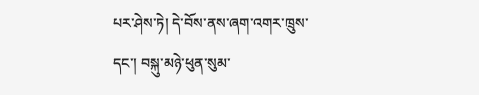པར་ཤེས་ཏེ། དེ་བོས་ནས་ཞག་འགར་ཁྲུས་དང་། བསྐུ་མཉེ་ཕུན་སུམ་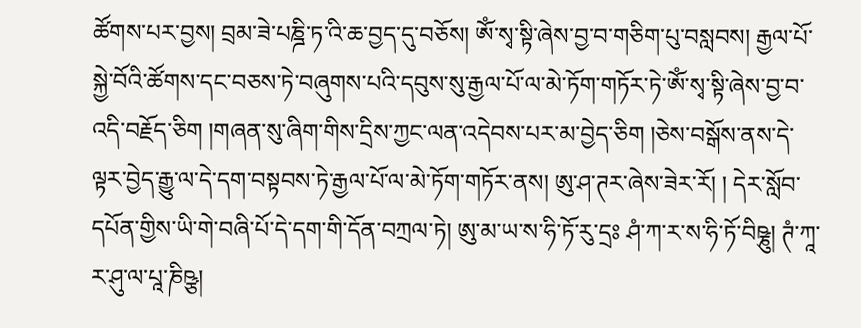ཚོགས་པར་བྱས། བྲམ་ཟེ་པཎྜི་ཏ་འི་ཆ་བྱད་དུ་བཅོས། ཨོཾ་སྭ་སྟི་ཞེས་བྱ་བ་གཅིག་པུ་བསླབས། རྒྱལ་པོ་སྐྱེ་བོའི་ཚོགས་དང་བཅས་ཏེ་བཞུགས་པའི་དབུས་སུ་རྒྱལ་པོ་ལ་མེ་ཏོག་གཏོར་ཏེ་ཨོཾ་སྭ་སྟི་ཞེས་བྱ་བ་འདི་བརྗོད་ཅིག །གཞན་སུ་ཞིག་གིས་དྲིས་ཀྱང་ལན་འདེབས་པར་མ་བྱེད་ཅིག །ཅེས་བསྒོས་ནས་དེ་ལྟར་བྱེད་རྒྱུ་ལ་དེ་དག་བསྟབས་ཏེ་རྒྱལ་པོ་ལ་མེ་ཏོག་གཏོར་ནས། ཨུ་ཤ་ཊར་ཞེས་ཟེར་རོ། ། དེར་སློབ་དཔོན་གྱིས་ཡི་གེ་བཞི་པོ་དེ་དག་གི་དོན་བཀྲལ་ཏེ། ཨུ་མ་ཡ་ས་ཧི་ཏོ་རུ་དྲཿ ཤཾ་ཀ་ར་ས་ཧི་ཏོ་བིཥྞུ། ཊཾ་ཀཱ་ར་ཤུ་ལ་པཱ་ཎིཥྩ།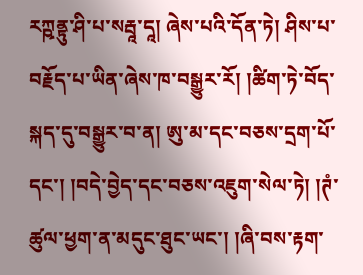རཀྵནྟུ་ཤི་པ་སརྦཱ་དཱ། ཞེས་པའི་དོན་ཏེ། ཤིས་པ་བརྗོད་པ་ཡིན་ཞེས་ཁ་བསྒྱུར་རོ། །ཚིག་ཏེ་བོད་སྐད་དུ་བསྒྱུར་བ་ན། ཨུ་མ་དང་བཅས་དྲག་པོ་དང་། །བདེ་བྱེད་དང་བཅས་འཇུག་སེལ་ཏེ། །ཊཾ་ཚུལ་ཕྱག་ན་མདུང་ཐུང་ཡང་། །ཞི་བས་རྟག་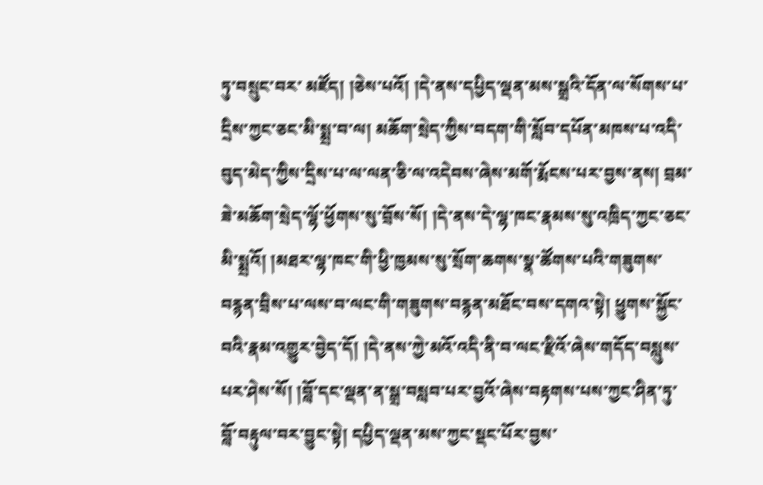ཏུ་བསྲུང་བར་ མཛོད། །ཅེས་པའོ། །དེ་ནས་དཔྱིད་ལྡན་མས་སྒྲའི་དོན་ལ་སོགས་པ་དྲིས་ཀྱང་ཅང་མི་སྨྲ་བ་ལ། མཆོག་སྲེད་ཀྱིས་བདག་གི་སློབ་དཔོན་མཁས་པ་འདི་བུད་མེད་ཀྱིས་དྲིས་པ་ལ་ལན་ཅི་ལ་འདེབས་ཞེས་མགོ་རྨོངས་པར་བྱས་ནས། བྲམ་ཟེ་མཆོག་སྲེད་ལྷོ་ཕྱོགས་སུ་བྲོས་སོ། །དེ་ནས་དེ་ལྷ་ཁང་རྣམས་སུ་འཁྲིད་ཀྱང་ཅང་མི་སྨྲའོ། །མཐར་ལྷ་ཁང་གི་ཕྱི་ཁྱམས་སུ་སྲོག་ཆགས་སྣ་ཚོགས་པའི་གཟུགས་བརྙན་བྲིས་པ་ལས་བ་ལང་གི་གཟུགས་བརྙན་མཐོང་བས་དགའ་སྟེ། ཕྱུགས་སྐྱོང་བའི་རྣམ་འགྱུར་བྱེད་དོ། །དེ་ནས་ཀྱེ་མའོ་འདི་ནི་བ་ལང་རྫིའོ་ཞེས་གདོད་བསླུས་པར་ཤེས་སོ། །བློ་དང་ལྡན་ན་སྒྲ་བསླབ་པར་བྱའོ་ཞེས་བརྟགས་པས་ཀྱང་ཤིན་ཏུ་བློ་བརྟུལ་བར་བྱུང་སྟེ། དཔྱིད་ལྡན་མས་ཀྱང་སྡང་པོར་བྱས་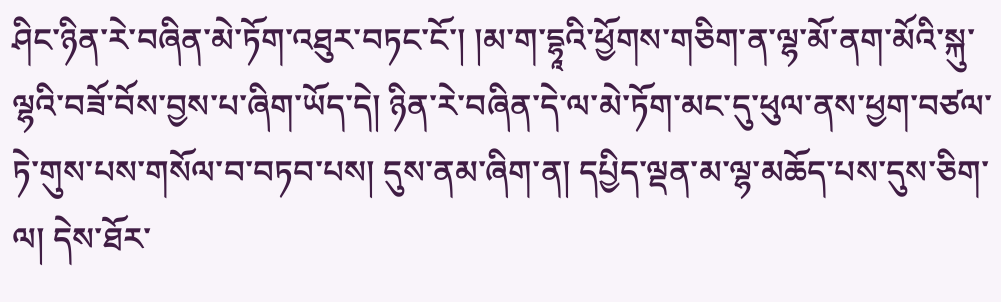ཤིང་ཉིན་རེ་བཞིན་མེ་ཏོག་འཐུར་བཏང་ངོ་། །མ་ག་དྷཱའི་ཕྱོགས་གཅིག་ན་ལྷ་མོ་ནག་མོའི་སྐུ་ལྷའི་བཟོ་བོས་བྱས་པ་ཞིག་ཡོད་དེ། ཉིན་རེ་བཞིན་དེ་ལ་མེ་ཏོག་མང་དུ་ཕུལ་ནས་ཕྱག་བཙལ་ཏེ་གུས་པས་གསོལ་བ་བཏབ་པས། དུས་ནམ་ཞིག་ན། དཔྱིད་ལྡན་མ་ལྷ་མཆོད་པས་དུས་ཅིག་ལ། དེས་ཐོར་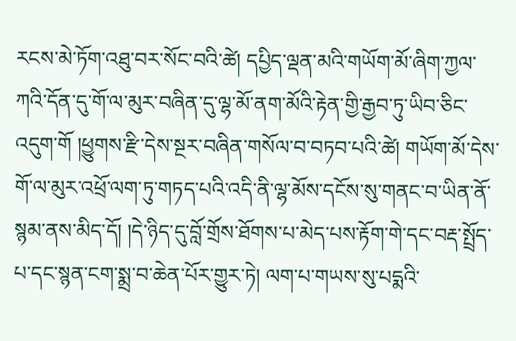རངས་མེ་ཏོག་འཐུ་བར་སོང་བའི་ཚེ། དཔྱིད་ལྡན་མའི་གཡོག་མོ་ཞིག་ཀྱལ་ཀའི་དོན་དུ་གོ་ལ་མུར་བཞིན་དུ་ལྷ་མོ་ནག་མོའི་རྟེན་གྱི་རྒྱབ་ཏུ་ཡིབ་ཅིང་འདུག་གོ །ཕྱུགས་རྫི་དེས་སྔར་བཞིན་གསོལ་བ་བཏབ་པའི་ཚེ། གཡོག་མོ་དེས་གོ་ལ་མུར་འཕྲོ་ལག་ཏུ་གཏད་པའི་འདི་ནི་ལྷ་མོས་དངོས་སུ་གནང་བ་ཡིན་ནོ་སྙམ་ནས་མིད་དོ། །དེ་ཉིད་དུ་བློ་གྲོས་ཐོགས་པ་མེད་པས་རྟོག་གེ་དང་བརྡ་སྤྲོད་པ་དང་སྙན་ངག་སྨྲ་བ་ཆེན་པོར་གྱུར་ཏེ། ལག་པ་གཡས་སུ་པདྨའི་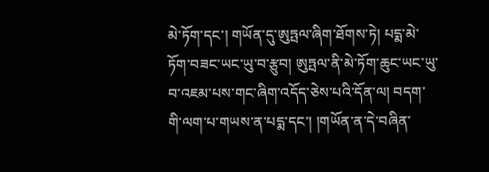མེ་ཏོག་དང་། གཡོན་དུ་ཨུཏྤལ་ཞིག་ཐོགས་ཏེ། པདྨ་མེ་ཏོག་བཟང་ཡང་ཡུ་བ་རྩུབ། ཨུཏྤལ་ནི་མེ་ཏོག་ཆུང་ཡང་ཡུ་བ་འཇམ་པས་གང་ཞིག་འདོད་ཅེས་པའི་དོན་ལ། བདག་གི་ལག་པ་གཡས་ན་པདྨ་དང་། །གཡོན་ན་དེ་བཞིན་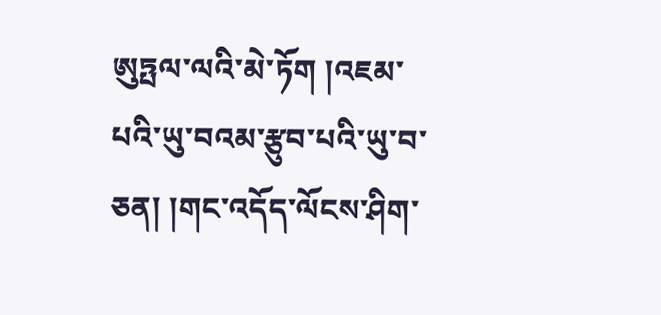ཨུཏྤལ་ལའི་མེ་ཏོག །འཇམ་པའི་ཡུ་བའམ་རྩུབ་པའི་ཡུ་བ་ཅན། །གང་འདོད་ལོངས་ཤིག་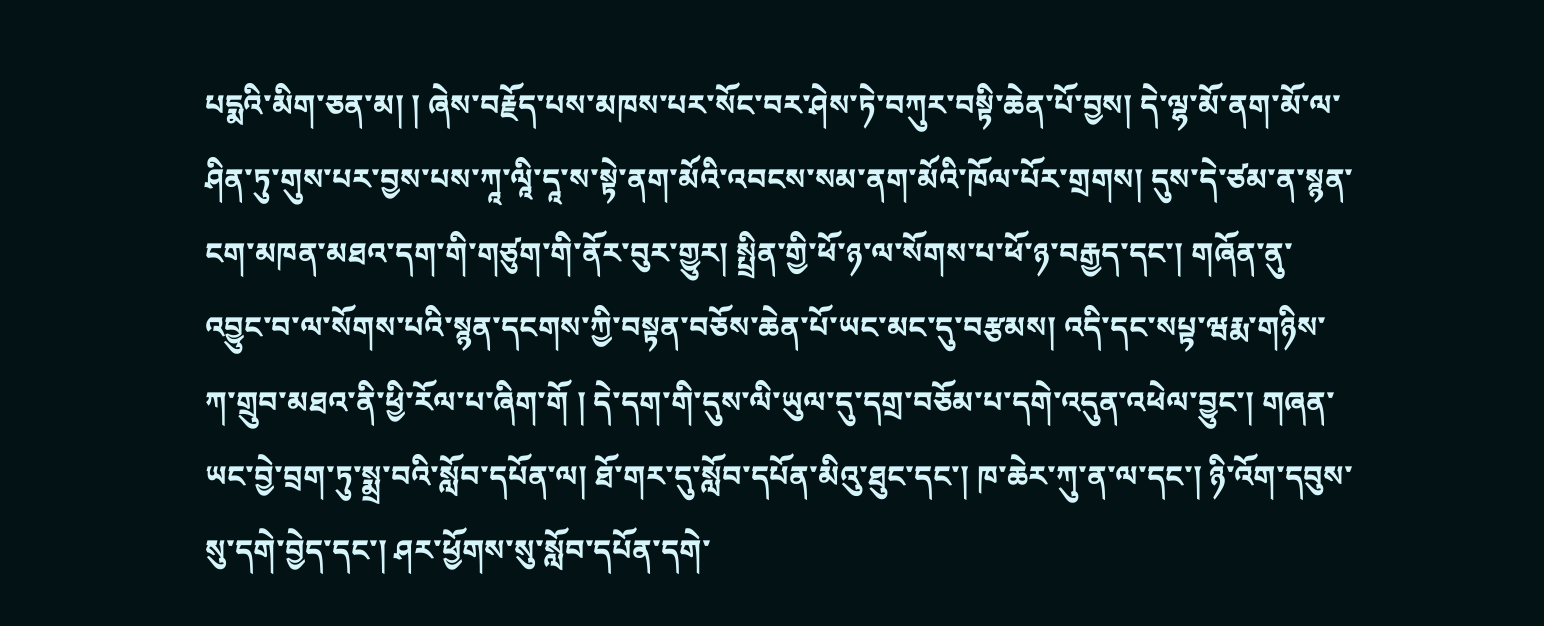པདྨའི་མིག་ཅན་མ། ། ཞེས་བརྗོད་པས་མཁས་པར་སོང་བར་ཤེས་ཏེ་བཀུར་བསྟི་ཆེན་པོ་བྱས། དེ་ལྷ་མོ་ནག་མོ་ལ་ཤིན་ཏུ་གུས་པར་བྱས་པས་ཀཱ་ལཱི་དཱ་ས་སྟེ་ནག་མོའི་འབངས་སམ་ནག་མོའི་ཁོལ་པོར་གྲགས། དུས་དེ་ཙམ་ན་སྙན་ངག་མཁན་མཐའ་དག་གི་གཙུག་གི་ནོར་བུར་གྱུར། སྤྲིན་གྱི་ཕོ་ཉ་ལ་སོགས་པ་ཕོ་ཉ་བརྒྱད་དང་། གཞོན་ནུ་འབྱུང་བ་ལ་སོགས་པའི་སྙན་དངགས་ཀྱི་བསྟན་བཅོས་ཆེན་པོ་ཡང་མང་དུ་བརྩམས། འདི་དང་སཔྟ་ཝརྨ་གཉིས་ཀ་གྲུབ་མཐའ་ནི་ཕྱི་རོལ་པ་ཞིག་གོ ། དེ་དག་གི་དུས་ལི་ཡུལ་དུ་དགྲ་བཅོམ་པ་དགེ་འདུན་འཕེལ་བྱུང་། གཞན་ཡང་བྱེ་བྲག་ཏུ་སྨྲ་བའི་སློབ་དཔོན་ལ། ཐོ་གར་དུ་སློབ་དཔོན་མིའུ་ཐུང་དང་། ཁ་ཆེར་ཀུ་ན་ལ་དང་། ཉི་འོག་དབུས་སུ་དགེ་བྱེད་དང་། ཤར་ཕྱོགས་སུ་སློབ་དཔོན་དགེ་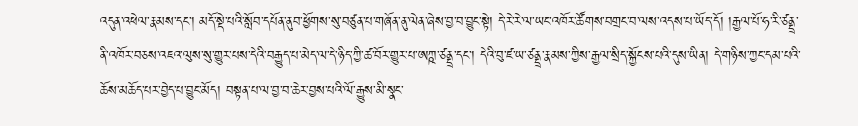འདུན་འཕེལ་རྣམས་དང་། མདོ་སྡེ་པའི་སློབ་དཔོན་ནུབ་ཕྱོགས་སུ་བཙུན་པ་གཞོན་ནུ་ལེན་ཞེས་བྱ་བ་བྱུང་སྟེ། དེ་རེ་རེ་ལ་ཡང་འཁོར་ཚོགས་བགྲང་བ་ལས་འདས་པ་ཡོད་དོ། །རྒྱལ་པོ་ཧ་རི་ཙནྡྲ་ནི་འཁོར་བཅས་འཇའ་ལུས་སུ་གྱུར་པས་དེའི་བརྒྱུད་པ་མེད་ལ་དེ་ཉིད་ཀྱི་ཚ་བོར་གྱུར་པ་ཨཀྵ་ཙནྡྲ་དང་། དེའི་བུ་ཛ་ཡ་ཙནྡྲ་རྣམས་ཀྱིས་རྒྱལ་སྲིད་སྐྱོངས་པའི་དུས་ཡིན། དེ་གཉིས་ཀྱང་དམ་པའི་ཆོས་མཆོད་པར་བྱེད་པ་བྱུང་མོད། བསྟན་པ་ལ་བྱ་བ་ཆེར་བྱས་པའི་ལོ་རྒྱུས་མི་སྣང་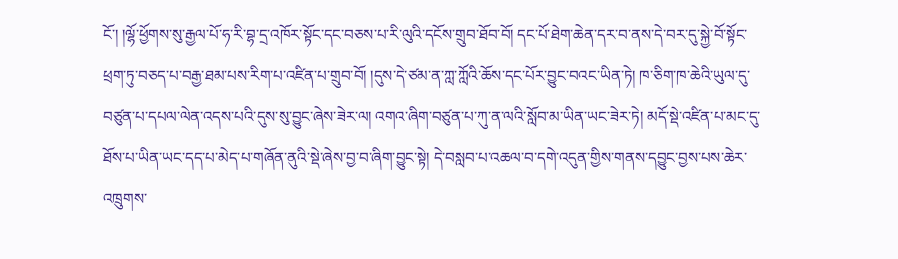ངོ་། །ལྷོ་ཕྱོགས་སུ་རྒྱལ་པོ་ཧ་རི་བྷ་དྲ་འཁོར་སྟོང་དང་བཅས་པ་རི་ལུའི་དངོས་གྲུབ་ཐོབ་བོ། དང་པོ་ཐེག་ཆེན་དར་བ་ནས་དེ་བར་དུ་སྐྱེ་བོ་སྟོང་ཕྲག་ཏུ་བཅད་པ་བརྒྱ་ཐམ་པས་རིག་པ་འཛིན་པ་གྲུབ་བོ། །དུས་དེ་ཙམ་ན་ཀླ་ཀློའི་ཆོས་དང་པོར་བྱུང་བའང་ཡིན་ཏེ། ཁ་ཅིག་ཁ་ཆེའི་ཡུལ་དུ་བཙུན་པ་དཔལ་ལེན་འདས་པའི་དུས་སུ་བྱུང་ཞེས་ཟེར་ལ། འགའ་ཞིག་བཙུན་པ་ཀུ་ན་ལའི་སློབ་མ་ཡིན་ཡང་ཟེར་ཏེ། མདོ་སྡེ་འཛིན་པ་མང་དུ་ཐོས་པ་ཡིན་ཡང་དད་པ་མེད་པ་གཞོན་ནུའི་སྡེ་ཞེས་བྱ་བ་ཞིག་བྱུང་སྟེ། དེ་བསླབ་པ་འཆལ་བ་དགེ་འདུན་གྱིས་གནས་དབྱུང་བྱས་པས་ཆེར་འཁྲུགས་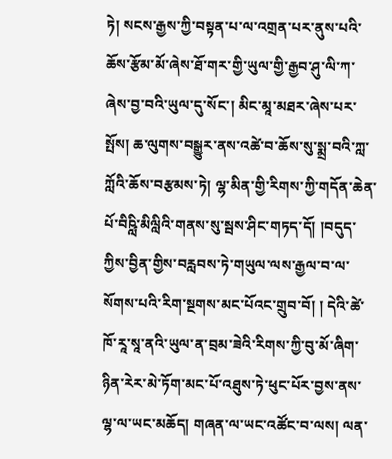ཏེ། སངས་རྒྱས་ཀྱི་བསྟན་པ་ལ་འགྲན་པར་ནུས་པའི་ཆོས་རྩོམ་མོ་ཞེས་ཐོ་གར་གྱི་ཡུལ་གྱི་རྒྱབ་ཤུ་ལི་ཀ་ཞེས་བྱ་བའི་ཡུལ་དུ་སོང་། མིང་མཱ་མཐར་ཞེས་པར་སྤོས། ཆ་ལུགས་བསྒྱུར་ནས་འཚེ་བ་ཆོས་སུ་སྨྲ་བའི་ཀླ་ཀློའི་ཆོས་བརྩམས་ཏེ། ལྷ་མིན་གྱི་རིགས་ཀྱི་གདོན་ཆེན་པོ་བིཥླི་མིལླིའི་གནས་སུ་སྦས་ཤིང་གཏད་དོ། །བདུད་ཀྱིས་བྱིན་གྱིས་བརླབས་ཏེ་གཡུལ་ལས་རྒྱལ་བ་ལ་སོགས་པའི་རིག་སྔགས་མང་པོའང་གྲུབ་བོ། ། དེའི་ཚེ་ཁོ་རཱ་སཱ་ནའི་ཡུལ་ན་བྲམ་ཟེའི་རིགས་ཀྱི་བུ་མོ་ཞིག་ཉིན་རེར་མེ་ཏོག་མང་པོ་འཐུས་ཏེ་ཕུང་པོར་བྱས་ནས་ལྷ་ལ་ཡང་མཆོད། གཞན་ལ་ཡང་འཚོང་བ་ལས། ལན་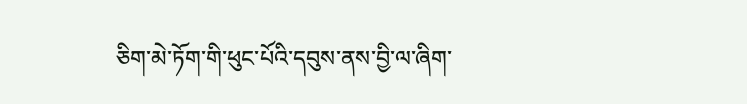ཅིག་མེ་ཏོག་གི་ཕུང་པོའི་དབུས་ནས་བྱི་ལ་ཞིག་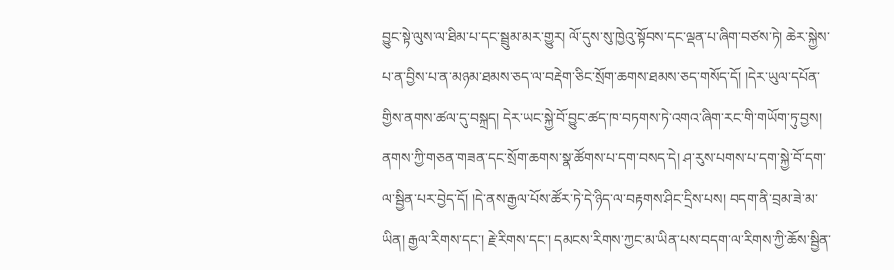བྱུང་སྟེ་ལུས་ལ་ཐིམ་པ་དང་སྦྲུམ་མར་གྱུར། ལོ་དུས་སུ་ཁྱེའུ་སྟོབས་དང་ལྡན་པ་ཞིག་བཙས་ཏེ། ཆེར་སྐྱེས་པ་ན་བྱིས་པ་ན་མཉམ་ཐམས་ཅད་ལ་བརྡེག་ཅིང་སྲོག་ཆགས་ཐམས་ཅད་གསོད་དོ། །དེར་ཡུལ་དཔོན་གྱིས་ནགས་ཚལ་དུ་བསྐྲད། དེར་ཡང་སྐྱེ་བོ་བྱུང་ཚད་ཁ་བཏགས་ཏེ་འགའ་ཞིག་རང་གི་གཡོག་ཏུ་བྱས། ནགས་ཀྱི་གཅན་གཟན་དང་སྲོག་ཆགས་སྣ་ཚོགས་པ་དག་བསད་དེ། ཤ་རུས་པགས་པ་དག་སྐྱེ་བོ་དག་ལ་སྦྱིན་པར་བྱེད་དོ། །དེ་ནས་རྒྱལ་པོས་ཚོར་ཏེ་དེ་ཉིད་ལ་བརྟགས་ཤིང་དྲིས་པས། བདག་ནི་བྲམ་ཟེ་མ་ཡིན། རྒྱལ་རིགས་དང་། རྗེ་རིགས་དང་། དམངས་རིགས་ཀྱང་མ་ཡིན་པས་བདག་ལ་རིགས་ཀྱི་ཆོས་སྦྱིན་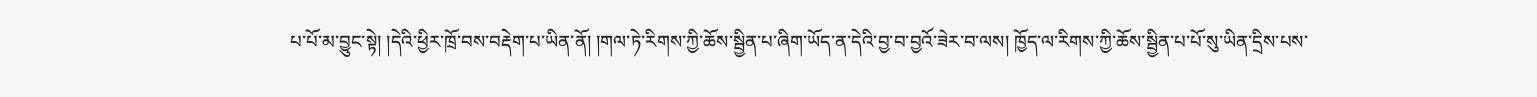པ་པོ་མ་བྱུང་སྟེ། །དེའི་ཕྱིར་ཁྲོ་བས་བརྡེག་པ་ཡིན་ནོ། །གལ་ཏེ་རིགས་ཀྱི་ཆོས་སྦྱིན་པ་ཞིག་ཡོད་ན་དེའི་བྱ་བ་བྱའོ་ཟེར་བ་ལས། ཁྱོད་ལ་རིགས་ཀྱི་ཆོས་སྦྱིན་པ་པོ་སུ་ཡིན་དྲིས་པས་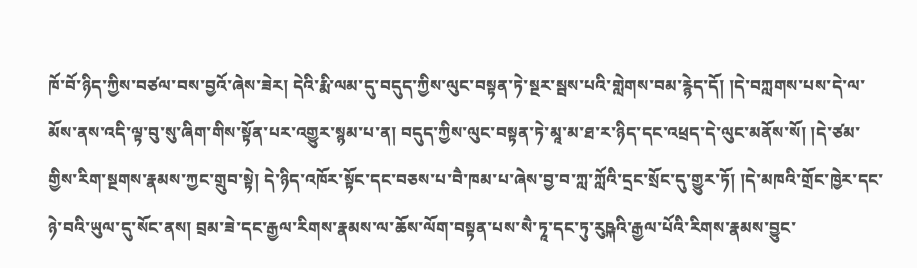ཁོ་བོ་ཉིད་ཀྱིས་བཙལ་བས་བྱའོ་ཞེས་ཟེར། དེའི་རྨི་ལམ་དུ་བདུད་ཀྱིས་ལུང་བསྟན་ཏེ་སྔར་སྦས་པའི་གླེགས་བམ་རྙེད་དོ། །དེ་བཀླགས་པས་དེ་ལ་མོས་ནས་འདི་ལྟ་བུ་སུ་ཞིག་གིས་སྟོན་པར་འགྱུར་སྙམ་པ་ན། བདུད་ཀྱིས་ལུང་བསྟན་ཏེ་མཱ་མ་ཐ་ར་ཉིད་དང་འཕྲད་དེ་ལུང་མནོས་སོ། །དེ་ཙམ་གྱིས་རིག་སྔགས་རྣམས་ཀྱང་གྲུབ་སྟེ། དེ་ཉིད་འཁོར་སྟོང་དང་བཅས་པ་བཻ་ཁམ་པ་ཞེས་བྱ་བ་ཀླ་ཀློའི་དྲང་སྲོང་དུ་གྱུར་ཏོ། །དེ་མཁའི་གྲོང་ཁྱེར་དང་ཉེ་བའི་ཡུལ་དུ་སོང་ནས། བྲམ་ཟེ་དང་རྒྱལ་རིགས་རྣམས་ལ་ཆོས་ལོག་བསྟན་པས་སཻ་ཏཱ་དང་ཏུ་རུཥྐའི་རྒྱལ་པོའི་རིགས་རྣམས་བྱུང་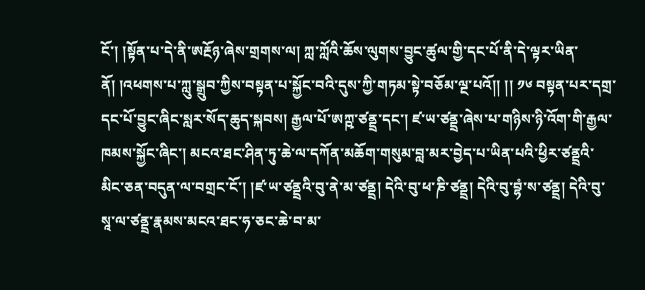ངོ་། །སྟོན་པ་དེ་ནི་ཨརྔོཉ་ཞེས་གྲགས་ལ། ཀླ་ཀློའི་ཆོས་ལུགས་བྱུང་ཚུལ་གྱི་དང་པོ་ནི་དེ་ལྟར་ཡིན་ནོ། །འཕགས་པ་ཀླུ་སྒྲུབ་ཀྱིས་བསྟན་པ་སྐྱོང་བའི་དུས་ཀྱི་གཏམ་སྟེ་བཅོམ་ལྔ་པའོ།། །། ༡༦ བསྟན་པར་དགྲ་དང་པོ་བྱུང་ཞིང་སླར་སོད་ཆུད་སྐབས། རྒྱལ་པོ་ཨཀྵ་ཙནྡྲ་དང་། ཛ་ཡ་ཙནྡྲ་ཞེས་པ་གཉིས་ཉི་འོག་གི་རྒྱལ་ཁམས་སྐྱོང་ཞིང་། མངའ་ཐང་ཤིན་ཏུ་ཆེ་ལ་དཀོན་མཆོག་གསུམ་བླ་མར་བྱེད་པ་ཡིན་པའི་ཕྱིར་ཙནྡྲའི་མིང་ཅན་བདུན་ལ་བགྲང་ངོ་། །ཛ་ཡ་ཙནྡྲའི་བུ་ནེ་མ་ཙནྡྲ། དེའི་བུ་ཕ་ཎི་ཙནྡྲ། དེའི་བུ་བྷཾ་ས་ཙནྡྲ། དེའི་བུ་སཱ་ལ་ཙནྡྲ་རྣམས་མངའ་ཐང་ཧ་ཅང་ཆེ་བ་མ་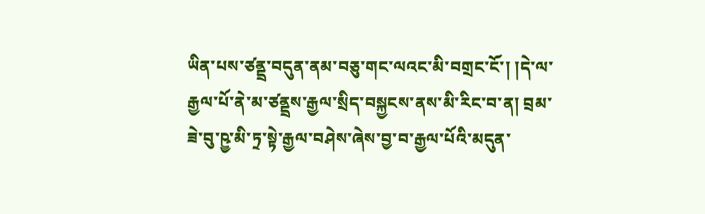ཡིན་པས་ཙནྡྲ་བདུན་ནམ་བཅུ་གང་ལའང་མི་བགྲང་ངོ་། །དེ་ལ་རྒྱལ་པོ་ནེ་མ་ཙནྡྲས་རྒྱལ་སྲིད་བསྐྱངས་ནས་མི་རིང་བ་ན། བྲམ་ཟེ་བུ་ཥྱ་མི་ཏྲ་སྟེ་རྒྱལ་བཤེས་ཞེས་བྱ་བ་རྒྱལ་པོའི་མདུན་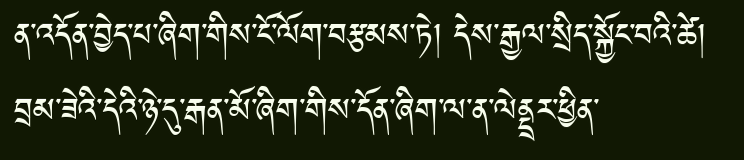ན་འདོན་བྱེད་པ་ཞིག་གིས་ངོ་ལོག་བརྩམས་ཏེ། དེས་རྒྱལ་སྲིད་སྐྱོང་བའི་ཚེ། བྲམ་ཟེའི་དེའི་ཉེ་དུ་རྒན་མོ་ཞིག་གིས་དོན་ཞིག་ལ་ན་ལེནྡྲར་ཕྱིན་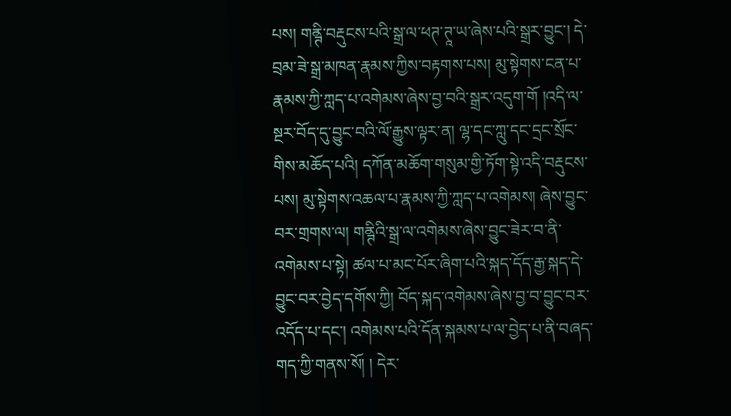པས། གནྚི་བརྡུངས་པའི་སྒྲ་ལ་ཕཊ་ཊཱ་ཡ་ཞེས་པའི་སྒྲར་བྱུང་། དེ་བྲམ་ཟེ་སྒྲ་མཁན་རྣམས་ཀྱིས་བརྟགས་པས། མུ་སྟེགས་ངན་པ་རྣམས་ཀྱི་ཀླད་པ་འགེམས་ཞེས་བྱ་བའི་སྒྲར་འདུག་གོ །འདི་ལ་སྔར་བོད་དུ་བྱུང་བའི་ལོ་རྒྱུས་ལྟར་ན། ལྷ་དང་ཀླུ་དང་དྲང་སྲོང་གིས་མཆོད་པའི། དཀོན་མཆོག་གསུམ་གྱི་ཏོག་སྟེ་འདི་བརྡུངས་པས། མུ་སྟེགས་འཆལ་པ་རྣམས་ཀྱི་ཀླད་པ་འགེམས། ཞེས་བྱུང་བར་གྲགས་ལ། གནྚིའི་སྒྲ་ལ་འགེམས་ཞེས་བྱུང་ཟེར་བ་ནི་འགེམས་པ་སྟེ། ཚལ་པ་མང་པོར་ཞིག་པའི་སྐད་དོད་རྒྱ་སྐད་དེ་བྱུང་བར་བྱེད་དགོས་ཀྱི། བོད་སྐད་འགེམས་ཞེས་བྱ་བ་བྱུང་བར་འདོད་པ་དང་། འགེམས་པའི་དོན་སྐམས་པ་ལ་བྱེད་པ་ནི་བཞད་གད་ཀྱི་གནས་སོ། ། དེར་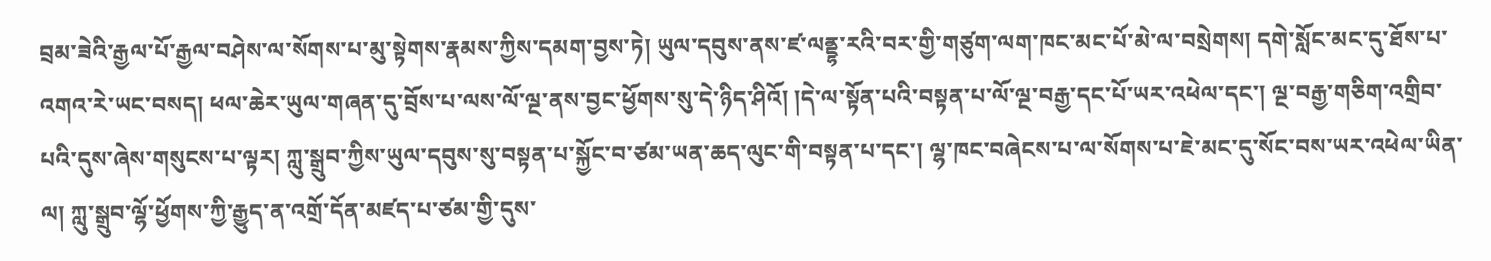བྲམ་ཟེའི་རྒྱལ་པོ་རྒྱལ་བཤེས་ལ་སོགས་པ་མུ་སྟེགས་རྣམས་ཀྱིས་དམག་བྱས་ཏེ། ཡུལ་དབུས་ནས་ཛ་ལནྡྷ་རའི་བར་གྱི་གཙུག་ལག་ཁང་མང་པོ་མེ་ལ་བསྲེགས། དགེ་སློང་མང་དུ་ཐོས་པ་འགའ་རེ་ཡང་བསད། ཕལ་ཆེར་ཡུལ་གཞན་དུ་བྲོས་པ་ལས་ལོ་ལྔ་ནས་བྱང་ཕྱོགས་སུ་དེ་ཉིད་ཤིའོ། །དེ་ལ་སྟོན་པའི་བསྟན་པ་ལོ་ལྔ་བརྒྱ་དང་པོ་ཡར་འཕེལ་དང་། ལྔ་བརྒྱ་གཅིག་འགྲིབ་པའི་དུས་ཞེས་གསུངས་པ་ལྟར། ཀླུ་སྒྲུབ་ཀྱིས་ཡུལ་དབུས་སུ་བསྟན་པ་སྐྱོང་བ་ཙམ་ཡན་ཆད་ལུང་གི་བསྟན་པ་དང་། ལྷ་ཁང་བཞེངས་པ་ལ་སོགས་པ་ཇེ་མང་དུ་སོང་བས་ཡར་འཕེལ་ཡིན་ལ། ཀླུ་སྒྲུབ་ལྷོ་ཕྱོགས་ཀྱི་རྒྱུད་ན་འགྲོ་དོན་མཛད་པ་ཙམ་གྱི་དུས་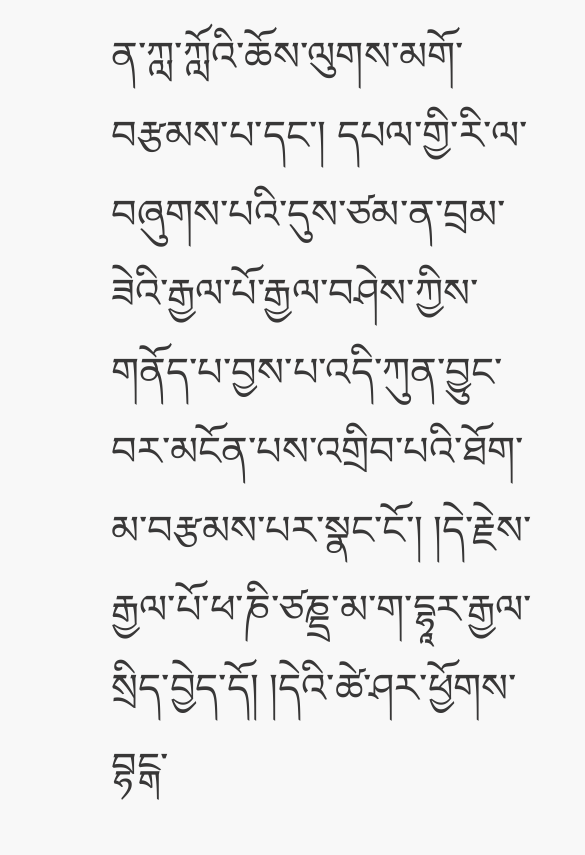ན་ཀླ་ཀློའི་ཆོས་ལུགས་མགོ་བརྩམས་པ་དང་། དཔལ་གྱི་རི་ལ་བཞུགས་པའི་དུས་ཙམ་ན་བྲམ་ཟེའི་རྒྱལ་པོ་རྒྱལ་བཤེས་ཀྱིས་གནོད་པ་བྱས་པ་འདི་ཀུན་བྱུང་བར་མངོན་པས་འགྲིབ་པའི་ཐོག་མ་བརྩམས་པར་སྣང་ངོ་། །དེ་རྗེས་རྒྱལ་པོ་ཕ་ཎི་ཙཎྡྲ་མ་ག་དྷཱར་རྒྱལ་སྲིད་བྱེད་དོ། །དེའི་ཚེ་ཤར་ཕྱོགས་བྷངྒ་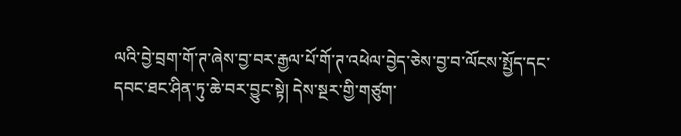ལའི་བྱེ་བྲག་གོ་ཊ་ཞེས་བྱ་བར་རྒྱལ་པོ་གོ་ཊ་འཕེལ་བྱེད་ཅེས་བྱ་བ་ལོངས་སྤྱོད་དང་དབང་ཐང་ཤིན་ཏུ་ཆེ་བར་བྱུང་སྟེ། དེས་སྔར་གྱི་གཙུག་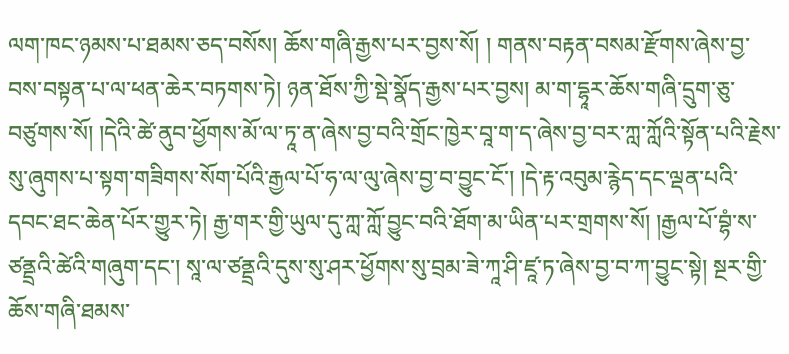ལག་ཁང་ཉམས་པ་ཐམས་ཅད་བསོས། ཆོས་གཞི་རྒྱས་པར་བྱས་སོ། ། གནས་བརྟན་བསམ་རྫོགས་ཞེས་བྱ་བས་བསྟན་པ་ལ་ཕན་ཆེར་བཏགས་ཏེ། ཉན་ཐོས་ཀྱི་སྡེ་སྣོད་རྒྱས་པར་བྱས། མ་ག་དྷཱར་ཆོས་གཞི་དྲུག་ཅུ་བཙུགས་སོ། །དེའི་ཚེ་ནུབ་ཕྱོགས་མོ་ལ་ཏཱ་ན་ཞེས་བྱ་བའི་གྲོང་ཁྱེར་བཱ་ག་ད་ཞེས་བྱ་བར་ཀླ་ཀློའི་སྟོན་པའི་རྗེས་སུ་ཞུགས་པ་སྟག་གཟིགས་སོག་པོའི་རྒྱལ་པོ་ཧ་ལ་ལུ་ཞེས་བྱ་བ་བྱུང་ངོ་། །དེ་རྟ་འབུམ་རྙེད་དང་ལྡན་པའི་དབང་ཐང་ཆེན་པོར་གྱུར་ཏེ། རྒྱ་གར་གྱི་ཡུལ་དུ་ཀླ་ཀློ་བྱུང་བའི་ཐོག་མ་ཡིན་པར་གྲགས་སོ། །རྒྱལ་པོ་བྷཾ་ས་ཙནྡྲའི་ཚེའི་གཞུག་དང་། སཱ་ལ་ཙནྡྲའི་དུས་སུ་ཤར་ཕྱོགས་སུ་བྲམ་ཟེ་ཀཱ་ཤི་ཛཱ་ཏ་ཞེས་བྱ་བ་ཀ་བྱུང་སྟེ། སྔར་གྱི་ཆོས་གཞི་ཐམས་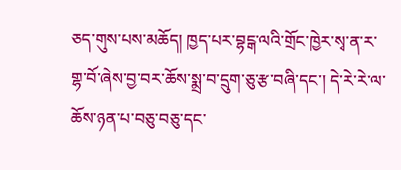ཅད་གུས་པས་མཆོད། ཁྱད་པར་བྷངྒ་ལའི་གྲོང་ཁྱེར་སྭ་ན་ར་གྷ་བོ་ཞེས་བྱ་བར་ཆོས་སྨྲ་བ་དྲུག་ཅུ་རྩ་བཞི་དང་། དེ་རེ་རེ་ལ་ཆོས་ཉན་པ་བཅུ་བཅུ་དང་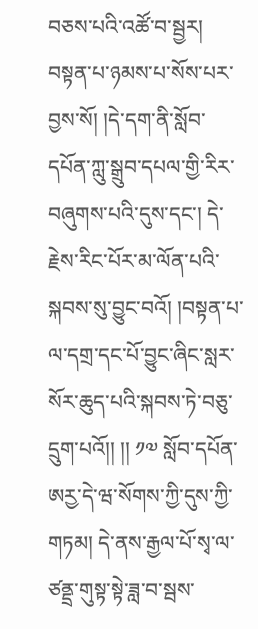བཅས་པའི་འཚོ་བ་སྦྱར། བསྟན་པ་ཉམས་པ་སོས་པར་བྱས་སོ། །དེ་དག་ནི་སློབ་དཔོན་ཀླུ་སྒྲུབ་དཔལ་གྱི་རིར་བཞུགས་པའི་དུས་དང་། དེ་རྗེས་རིང་པོར་མ་ལོན་པའི་སྐབས་སུ་བྱུང་བའོ། །བསྟན་པ་ལ་དགྲ་དང་པོ་བྱུང་ཞིང་སླར་སོར་ཆུད་པའི་སྐབས་ཏེ་བཅུ་དྲུག་པའོ།། །། ༡༧ སློབ་དཔོན་ཨརྱ་དེ་ཝ་སོགས་ཀྱི་དུས་ཀྱི་གཏམ། དེ་ནས་རྒྱལ་པོ་སྭ་ལ་ཙནྡྲ་གུསྟ་སྟེ་ཟླ་བ་སྦས་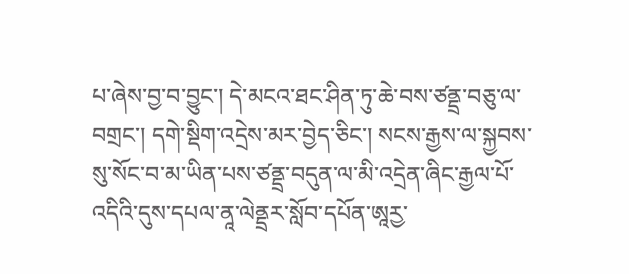པ་ཞེས་བྱ་བ་བྱུང་། དེ་མངའ་ཐང་ཤིན་ཏུ་ཆེ་བས་ཙནྡྲ་བཅུ་ལ་བགྲང་། དགེ་སྡིག་འདྲེས་མར་བྱེད་ཅིང་། སངས་རྒྱས་ལ་སྐྱབས་སུ་སོང་བ་མ་ཡིན་པས་ཙནྡྲ་བདུན་ལ་མི་འདྲེན་ཞིང་རྒྱལ་པོ་འདིའི་དུས་དཔལ་ནཱ་ལེནྡྲར་སློབ་དཔོན་ཨཱརྱ་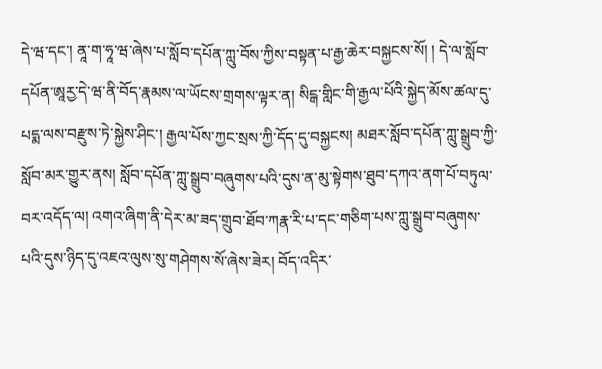དེ་ཝ་དང་། ནཱ་ག་ཧཱ་ཝ་ཞེས་པ་སློབ་དཔོན་ཀླུ་བོས་ཀྱིས་བསྟན་པ་རྒྱ་ཆེར་བསྐྱངས་སོ། ། དེ་ལ་སློབ་དཔོན་ཨཱརྱ་དེ་ཝ་ནི་བོད་རྣམས་ལ་ཡོངས་གྲགས་ལྟར་ན། སིངྒ་གླིང་གི་རྒྱལ་པོའི་སྐྱེད་མོས་ཚལ་དུ་པདྨ་ལས་བརྫུས་ཏེ་སྐྱེས་ཤིང་། རྒྱལ་པོས་ཀྱང་སྲས་ཀྱི་དོད་དུ་བསྐྱངས། མཐར་སློབ་དཔོན་ཀླུ་སྒྲུབ་ཀྱི་སློབ་མར་གྱུར་ནས། སློབ་དཔོན་ཀླུ་སྒྲུབ་བཞུགས་པའི་དུས་ན་མུ་སྟེགས་ཐུབ་དཀའ་ནག་པོ་བཏུལ་བར་འདོད་ལ། འགའ་ཞིག་ནི་དེར་མ་ཟད་གྲུབ་ཐོབ་ཀརྣ་རི་པ་དང་གཅིག་པས་ཀླུ་སྒྲུབ་བཞུགས་པའི་དུས་ཉིད་དུ་འཇའ་ལུས་སུ་གཤེགས་སོ་ཞེས་ཟེར། བོད་འདིར་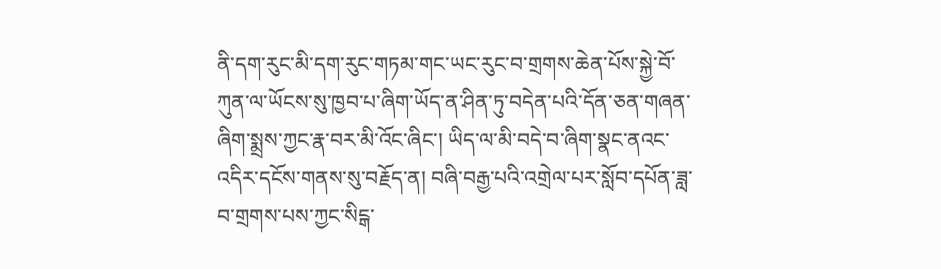ནི་དག་རུང་མི་དག་རུང་གཏམ་གང་ཡང་རུང་བ་གྲགས་ཆེན་པོས་སྐྱེ་བོ་ཀུན་ལ་ཡོངས་སུ་ཁྱབ་པ་ཞིག་ཡོད་ན་ཤིན་ཏུ་བདེན་པའི་དོན་ཅན་གཞན་ཞིག་སྨྲས་ཀྱང་རྣ་བར་མི་འོང་ཞིང་། ཡིད་ལ་མི་བདེ་བ་ཞིག་སྣང་ནའང་འདིར་དངོས་གནས་སུ་བརྗོད་ན། བཞི་བརྒྱ་པའི་འགྲེལ་པར་སློབ་དཔོན་ཟླ་བ་གྲགས་པས་ཀྱང་སིངྒ་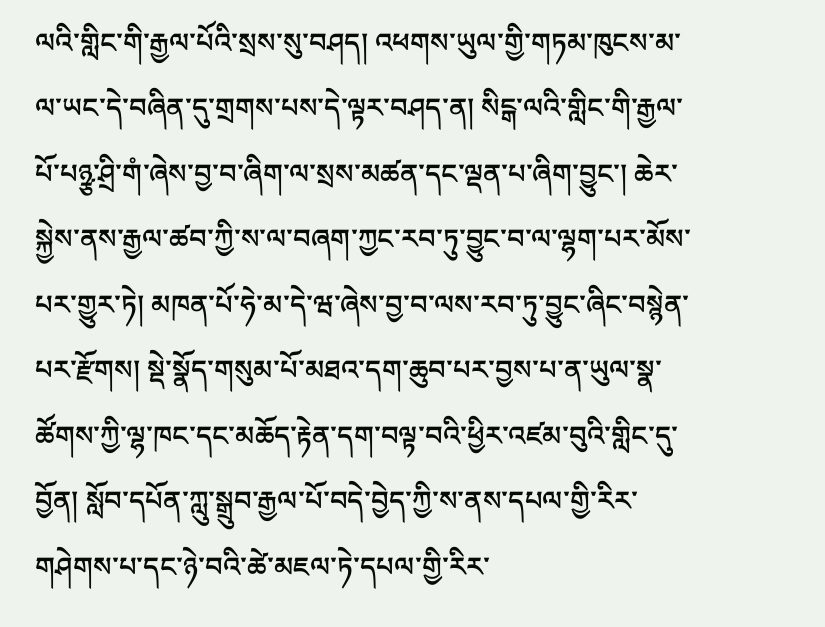ལའི་གླིང་གི་རྒྱལ་པོའི་སྲས་སུ་བཤད། འཕགས་ཡུལ་གྱི་གཏམ་ཁུངས་མ་ལ་ཡང་དེ་བཞིན་དུ་གྲགས་པས་དེ་ལྟར་བཤད་ན། སིངྒ་ལའི་གླིང་གི་རྒྱལ་པོ་པཉྩ་ཤྲི་གཾ་ཞེས་བྱ་བ་ཞིག་ལ་སྲས་མཚན་དང་ལྡན་པ་ཞིག་བྱུང་། ཆེར་སྐྱེས་ནས་རྒྱལ་ཚབ་ཀྱི་ས་ལ་བཞག་ཀྱང་རབ་ཏུ་བྱུང་བ་ལ་ལྷག་པར་མོས་པར་གྱུར་ཏེ། མཁན་པོ་ཧེ་མ་དེ་ཝ་ཞེས་བྱ་བ་ལས་རབ་ཏུ་བྱུང་ཞིང་བསྙེན་པར་རྫོགས། སྡེ་སྣོད་གསུམ་པོ་མཐའ་དག་ཆུབ་པར་བྱས་པ་ན་ཡུལ་སྣ་ཚོགས་ཀྱི་ལྷ་ཁང་དང་མཆོད་རྟེན་དག་བལྟ་བའི་ཕྱིར་འཛམ་བུའི་གླིང་དུ་བྱོན། སློབ་དཔོན་ཀླུ་སྒྲུབ་རྒྱལ་པོ་བདེ་བྱེད་ཀྱི་ས་ནས་དཔལ་གྱི་རིར་གཤེགས་པ་དང་ཉེ་བའི་ཚེ་མཇལ་ཏེ་དཔལ་གྱི་རིར་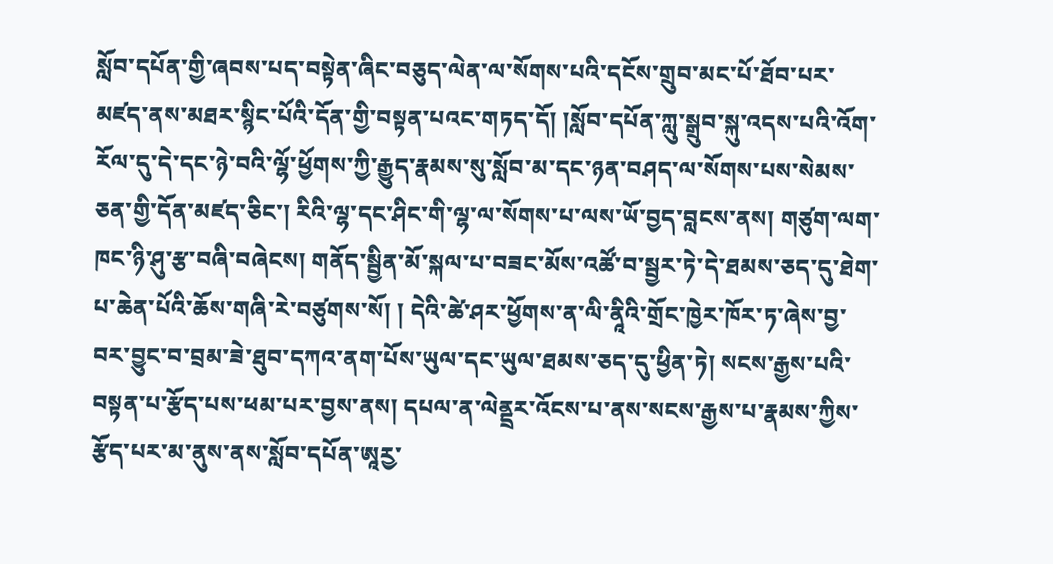སློབ་དཔོན་གྱི་ཞབས་པད་བསྟེན་ཞིང་བཅུད་ལེན་ལ་སོགས་པའི་དངོས་གྲུབ་མང་པོ་ཐོབ་པར་མཛད་ནས་མཐར་སྙིང་པོའི་དོན་གྱི་བསྟན་པའང་གཏད་དོ། །སློབ་དཔོན་ཀླུ་སྒྲུབ་སྐུ་འདས་པའི་འོག་རོལ་དུ་དེ་དང་ཉེ་བའི་ལྷོ་ཕྱོགས་ཀྱི་རྒྱུད་རྣམས་སུ་སློབ་མ་དང་ཉན་བཤད་ལ་སོགས་པས་སེམས་ཅན་གྱི་དོན་མཛད་ཅིང་། རིའི་ལྷ་དང་ཤིང་གི་ལྷ་ལ་སོགས་པ་ལས་ཡོ་བྱད་བླངས་ནས། གཙུག་ལག་ཁང་ཉི་ཤུ་རྩ་བཞི་བཞེངས། གནོད་སྦྱིན་མོ་སྐལ་པ་བཟང་མོས་འཚོ་བ་སྦྱར་ཏེ་དེ་ཐམས་ཅད་དུ་ཐེག་པ་ཆེན་པོའི་ཆོས་གཞི་རེ་བཙུགས་སོ། ། དེའི་ཚེ་ཤར་ཕྱོགས་ན་ལི་ནཱིའི་གྲོང་ཁྱེར་ཁོར་ཏ་ཞེས་བྱ་བར་བྱུང་བ་བྲམ་ཟེ་ཐུབ་དཀའ་ནག་པོས་ཡུལ་དང་ཡུལ་ཐམས་ཅད་དུ་ཕྱིན་ཏེ། སངས་རྒྱས་པའི་བསྟན་པ་རྩོད་པས་ཕམ་པར་བྱས་ནས། དཔལ་ན་ལེནྡྲར་འོངས་པ་ནས་སངས་རྒྱས་པ་རྣམས་ཀྱིས་རྩོད་པར་མ་ནུས་ནས་སློབ་དཔོན་ཨཱརྱ་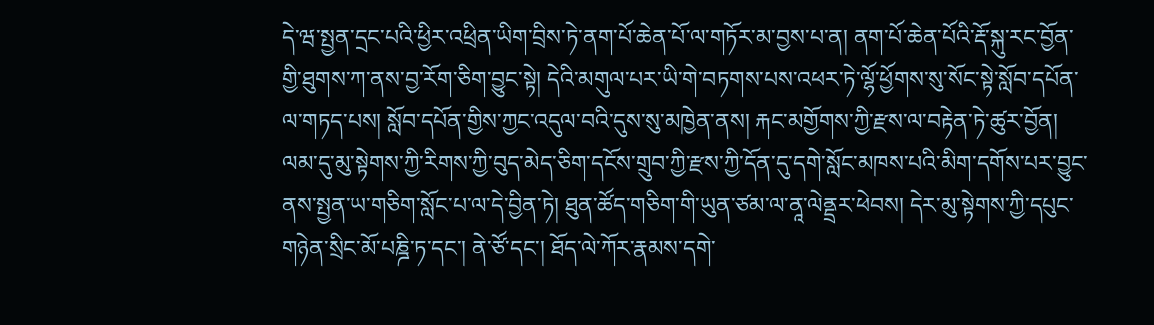དེ་ཝ་སྤྱན་དྲང་པའི་ཕྱིར་འཕྲིན་ཡིག་བྲིས་ཏེ་ནག་པོ་ཆེན་པོ་ལ་གཏོར་མ་བྱས་པ་ན། ནག་པོ་ཆེན་པོའི་རྡོ་སྐུ་རང་བྱོན་གྱི་ཐུགས་ཀ་ནས་བྱ་རོག་ཅིག་བྱུང་སྟེ། དེའི་མགུལ་པར་ཡི་གེ་བཏགས་པས་འཕར་ཏེ་ལྷོ་ཕྱོགས་སུ་སོང་སྟེ་སློབ་དཔོན་ལ་གཏད་པས། སློབ་དཔོན་གྱིས་ཀྱང་འདུལ་བའི་དུས་སུ་མཁྱེན་ནས། རྐང་མགྱོགས་ཀྱི་རྫས་ལ་བརྟེན་ཏེ་ཚུར་བྱོན། ལམ་དུ་མུ་སྟེགས་ཀྱི་རིགས་ཀྱི་བུད་མེད་ཅིག་དངོས་གྲུབ་ཀྱི་རྫས་ཀྱི་དོན་དུ་དགེ་སློང་མཁས་པའི་མིག་དགོས་པར་བྱུང་ནས་སྤྱན་ཡ་གཅིག་སློང་པ་ལ་དེ་བྱིན་ཏེ། ཐུན་ཚོད་གཅིག་གི་ཡུན་ཙམ་ལ་ནཱ་ལེནྡྲར་ཕེབས། དེར་མུ་སྟེགས་ཀྱི་དཔུང་གཉེན་སྲིང་མོ་པཎྜི་ཏ་དང་། ནེ་ཙོ་དང་། ཐོད་ལེ་ཀོར་རྣམས་དགེ་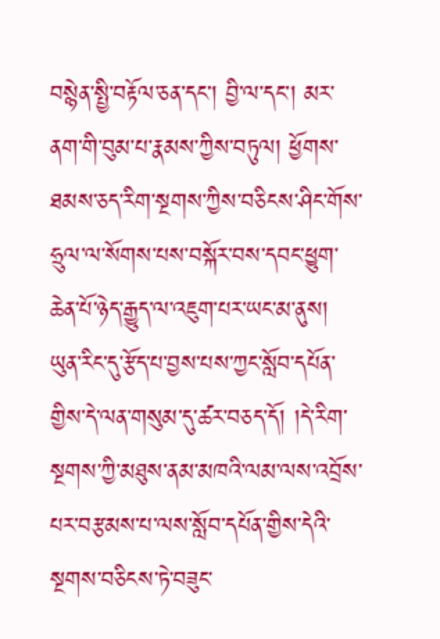བསྙེན་སྤྱི་བརྟོལ་ཅན་དང་། བྱི་ལ་དང་། མར་ནག་གི་བུམ་པ་རྣམས་ཀྱིས་བཏུལ། ཕྱོགས་ཐམས་ཅད་རིག་སྔགས་ཀྱིས་བཅིངས་ཤིང་གོས་ཧྲུལ་ལ་སོགས་པས་བསྐོར་བས་དབང་ཕྱུག་ཆེན་པོ་ཉེད་རྒྱུད་ལ་འཇུག་པར་ཡང་མ་ནུས། ཡུན་རིང་དུ་རྩོད་པ་བྱས་པས་ཀྱང་སློབ་དཔོན་གྱིས་དེ་ལན་གསུམ་དུ་ཚར་བཅད་དོ། །དེ་རིག་སྔགས་ཀྱི་མཐུས་ནམ་མཁའི་ལམ་ལས་འབྲོས་པར་བརྩམས་པ་ལས་སློབ་དཔོན་གྱིས་དེའི་སྔགས་བཅིངས་ཏེ་བཟུང་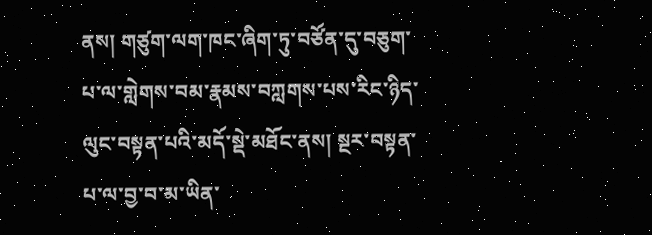ནས། གཙུག་ལག་ཁང་ཞིག་ཏུ་བཙོན་དུ་བཅུག་པ་ལ་གླེགས་བམ་རྣམས་བཀླགས་པས་རིང་ཉིད་ལུང་བསྟན་པའི་མདོ་སྡེ་མཐོང་ནས། སྔར་བསྟན་པ་ལ་བྱ་བ་མ་ཡིན་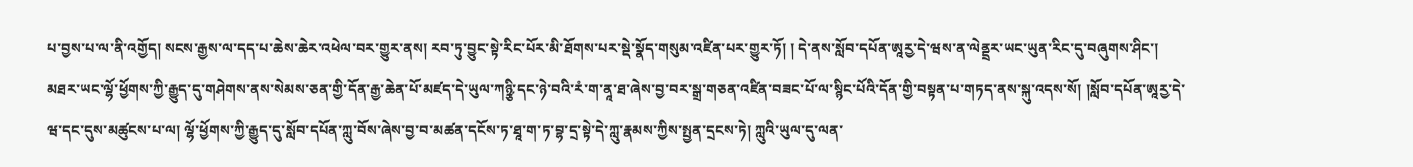པ་བྱས་པ་ལ་ནི་འགྱོད། སངས་རྒྱས་ལ་དད་པ་ཆེས་ཆེར་འཕེལ་བར་གྱུར་ནས། རབ་ཏུ་བྱུང་སྟེ་རིང་པོར་མི་ཐོགས་པར་སྡེ་སྣོད་གསུམ་འཛིན་པར་གྱུར་ཏོ། ། དེ་ནས་སློབ་དཔོན་ཨཱརྱ་དེ་ཝས་ན་ལེནྡྲར་ཡང་ཡུན་རིང་དུ་བཞུགས་ཤིང་། མཐར་ཡང་ལྷོ་ཕྱོགས་ཀྱི་རྒྱུད་དུ་གཤེགས་ནས་སེམས་ཅན་གྱི་དོན་རྒྱ་ཆེན་པོ་མཛད་དེ་ཡུལ་ཀཉྩི་དང་ཉེ་བའི་རཾ་ག་ནཱ་ཐ་ཞེས་བྱ་བར་སྒྲ་གཅན་འཛིན་བཟང་པོ་ལ་སྙིང་པོའི་དོན་གྱི་བསྟན་པ་གཏད་ནས་སྐུ་འདས་སོ། །སློབ་དཔོན་ཨཱརྱ་དེ་ཝ་དང་དུས་མཚུངས་པ་ལ། ལྷོ་ཕྱོགས་ཀྱི་རྒྱུད་དུ་སློབ་དཔོན་ཀླུ་བོས་ཞེས་བྱ་བ་མཚན་དངོས་ཏ་ཐཱ་ག་ཏ་བྷ་དྲ་སྟེ་དེ་ཀླུ་རྣམས་ཀྱིས་སྤྱན་དྲངས་ཏེ། ཀླུའི་ཡུལ་དུ་ལན་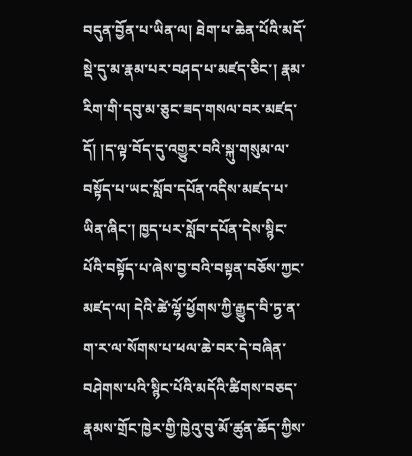བདུན་བྱོན་པ་ཡིན་ལ། ཐེག་པ་ཆེན་པོའི་མདོ་སྡེ་དུ་མ་རྣམ་པར་བཤད་པ་མཛད་ཅིང་། རྣམ་རིག་གི་དབུ་མ་ཅུང་ཟད་གསལ་བར་མཛད་དོ། །ད་ལྟ་བོད་དུ་འགྱུར་བའི་སྐུ་གསུམ་ལ་བསྟོད་པ་ཡང་སློབ་དཔོན་འདིས་མཛད་པ་ཡིན་ཞིང་། ཁྱད་པར་སློབ་དཔོན་དེས་སྙིང་པོའི་བསྟོད་པ་ཞེས་བྱ་བའི་བསྟན་བཅོས་ཀྱང་མཛད་ལ། དེའི་ཚེ་ལྷོ་ཕྱོགས་ཀྱི་རྒྱུད་བི་ཏྱ་ན་ག་ར་ལ་སོགས་པ་ཕལ་ཆེ་བར་དེ་བཞིན་བཤེགས་པའི་སྙིང་པོའི་མདོའི་ཚིགས་བཅད་རྣམས་གྲོང་ཁྱེར་གྱི་ཁྱེའུ་བུ་མོ་ཚུན་ཆོད་ཀྱིས་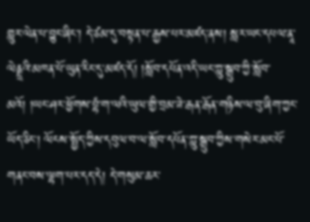གླུར་ལེན་པ་བྱུང་ཞིང་། དེ་ཙམ་དུ་བསྟན་པ་རྒྱས་པར་མཛད་ནས། སླར་ཡང་དཔལ་ནཱ་ལེནྡྲའི་མཁན་པོ་ཡུན་རིང་དུ་མཛད་དོ། །སློབ་དཔོན་འདི་ཡང་ཀླུ་སྒྲུབ་ཀྱི་སློབ་མའོ། །ཡང་ཤར་ཕྱོགས་བྷཾ་ག་ལའི་ཡུལ་གྱི་བྲམ་ཟེ་རྒན་རྒོན་གཉིས་ལ་བུ་ཞིག་ཀྱང་ཡོད་ཅིང་། ལོངས་སྤྱོད་ཀྱིས་དབུལ་བ་ལ་སློབ་དཔོན་ཀླུ་སྒྲུབ་ཀྱིས་གསེར་མང་པོ་གནང་བས་ལྷག་པར་དད་དེ། དེ་གསུམ་ཆར་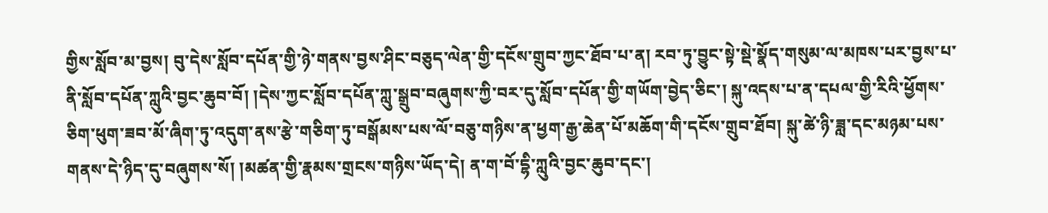གྱིས་སློབ་མ་བྱས། བུ་དེས་སློབ་དཔོན་གྱི་ཉེ་གནས་བྱས་ཤིང་བཅུད་ལེན་གྱི་དངོས་གྲུབ་ཀྱང་ཐོབ་པ་ན། རབ་ཏུ་བྱུང་སྟེ་སྡེ་སྣོད་གསུམ་ལ་མཁས་པར་བྱས་པ་ནི་སློབ་དཔོན་ཀླུའི་བྱང་ཆུབ་བོ། །དེས་ཀྱང་སློབ་དཔོན་ཀླུ་སྒྲུབ་བཞུགས་ཀྱི་བར་དུ་སློབ་དཔོན་གྱི་གཡོག་བྱེད་ཅིང་། སྐུ་འདས་པ་ན་དཔལ་གྱི་རིའི་ཕྱོགས་ཅིག་ཕུག་ཟབ་མོ་ཞིག་ཏུ་འདུག་ནས་རྩེ་གཅིག་ཏུ་བསྒོམས་པས་ལོ་བཅུ་གཉིས་ན་ཕྱག་རྒྱ་ཆེན་པོ་མཆོག་གི་དངོས་གྲུབ་ཐོབ། སྐུ་ཚེ་ཉི་ཟླ་དང་མཉམ་པས་གནས་དེ་ཉིད་དུ་བཞུགས་སོ། །མཚན་གྱི་རྣམས་གྲངས་གཉིས་ཡོད་དེ། ན་ག་བོ་དྷི་ཀླུའི་བྱང་ཆུབ་དང་།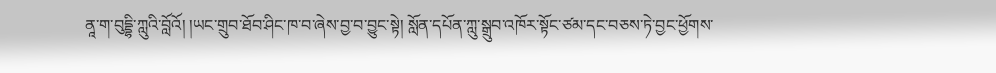ནཱ་ག་བུདྡྷི་ཀླུའི་བློའོ། །ཡང་གྲུབ་ཐོབ་ཤིང་ཁ་བ་ཞེས་བྱ་བ་བྱུང་སྟེ། སློན་དཔོན་ཀླུ་སྒྲུབ་འཁོར་སྟོང་ཙམ་དང་བཅས་ཏེ་བྱང་ཕྱོགས་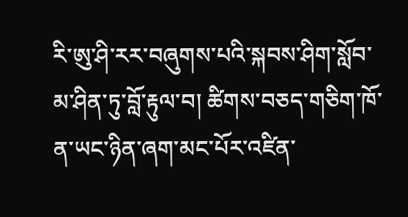རི་ཨུ་ཤི་རར་བཞུགས་པའི་སྐབས་ཤིག་སློབ་མ་ཤིན་ཏུ་བློ་རྟུལ་བ། ཚིགས་བཅད་གཅིག་ཁོ་ན་ཡང་ཉིན་ཞག་མང་པོར་འཛིན་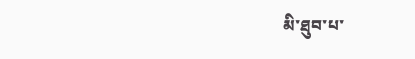མི་ཐུབ་པ་